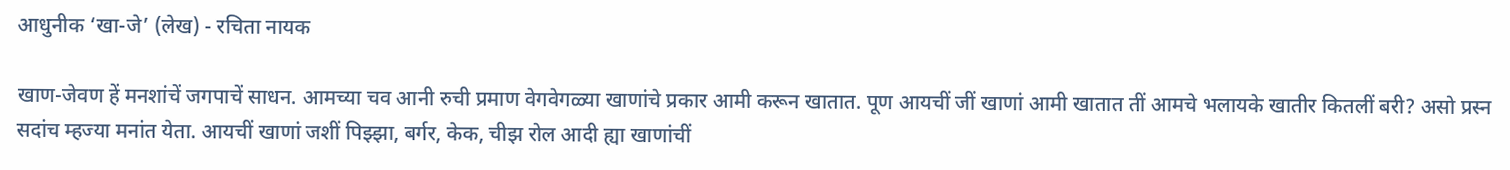आधुनीक ‘खा-जे’ (लेख) - रचिता नायक

खाण-जेवण हें मनशांचें जगपाचें साधन. आमच्या चव आनी रुची प्रमाण वेगवेगळ्या खाणांचे प्रकार आमी करून खातात. पूण आयचीं जीं खाणां आमी खातात तीं आमचे भलायके खातीर कितलीं बरी? असो प्रस्न सदांच म्हज्या मनांत येता. आयचीं खाणां जशीं पिझ्झा, बर्गर, केक, चीझ रोल आदी ह्या खाणांचीं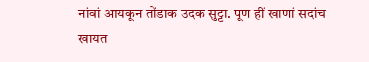नांवां आयकून तोंडाक उदक सुट्टा. पूण हीं खाणां सदांच खायत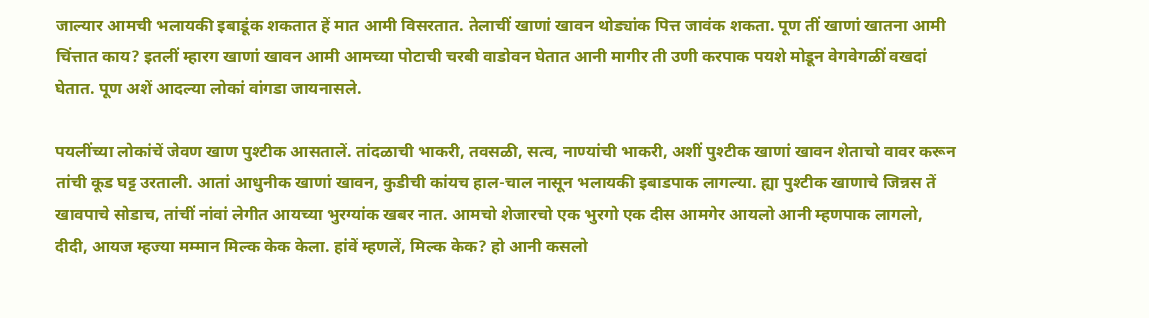जाल्यार आमची भलायकी इबाडूंक शकतात हें मात आमी विसरतात. तेलाचीं खाणां खावन थोड्यांक पित्त जावंक शकता. पूण तीं खाणां खातना आमी चिंत्तात काय? इतलीं म्हारग खाणां खावन आमी आमच्या पोटाची चरबी वाडोवन घेतात आनी मागीर ती उणी करपाक पयशे मोडून वेगवेगळीं वखदां घेतात. पूण अशें आदल्या लोकां वांगडा जायनासले.

पयलींच्या लोकांचें जेवण खाण पुश्टीक आसतालें. तांदळाची भाकरी, तवसळी, सत्व, नाण्यांची भाकरी, अशीं पुश्टीक खाणां खावन शेताचो वावर करून तांची कूड घट्ट उरताली. आतां आधुनीक खाणां खावन, कुडीची कांयच हाल-चाल नासून भलायकी इबाडपाक लागल्या. ह्या पुश्टीक खाणाचे जिन्नस तें खावपाचे सोडाच, तांचीं नांवां लेगीत आयच्या भुरग्यांक खबर नात. आमचो शेजारचो एक भुरगो एक दीस आमगेर आयलो आनी म्हणपाक लागलो, दीदी, आयज म्हज्या मम्मान मिल्क केक केला. हांवें म्हणलें, मिल्क केक? हो आनी कसलो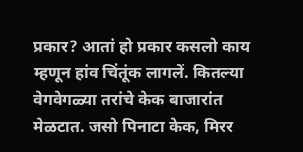प्रकार? आतां हो प्रकार कसलो काय म्हणून हांव चिंतूंक लागलें. कितल्या वेगवेगळ्या तरांचे केक बाजारांत मेळटात. जसो पिनाटा केक, मिरर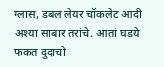ग्लास, डबल लेयर चॉकलेट आदी अश्या साबार तरांचे. आतां घडये फकत दुदाचो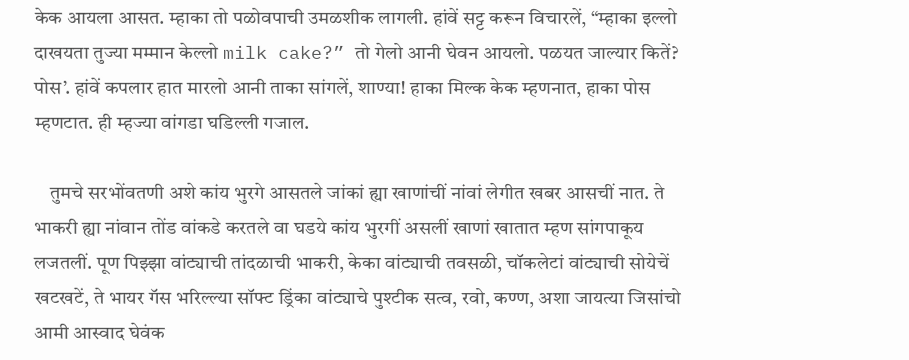केक आयला आसत. म्हाका तो पळोवपाची उमळशीक लागली. हांवें सट्ट करून विचारलें, “म्हाका इल्लो दाखयता तुज्या मम्मान केल्लो milk cake?” तो गेलो आनी घेवन आयलो. पळयत जाल्यार कितें? पोस’. हांवें कपलार हात मारलो आनी ताका सांगलें, शाण्या! हाका मिल्क केक म्हणनात, हाका पोस म्हणटात. ही म्हज्या वांगडा घडिल्ली गजाल.

    तुमचे सरभोंवतणी अशे कांय भुरगे आसतले जांकां ह्या खाणांचीं नांवां लेगीत खबर आसचीं नात. ते भाकरी ह्या नांवान तोंड वांकडे करतले वा घडये कांय भुरगीं असलीं खाणां खातात म्हण सांगपाकूय लजतलीं. पूण पिझ्झा वांट्याची तांदळाची भाकरी, केका वांट्याची तवसळी, चॉकलेटां वांट्याची सोयेचें खटखटें, ते भायर गॅस भरिल्ल्या सॉफ्ट ड्रिंका वांट्याचे पुश्टीक सत्व, रवो, कण्ण, अशा जायत्या जिसांचो आमी आस्वाद घेवंक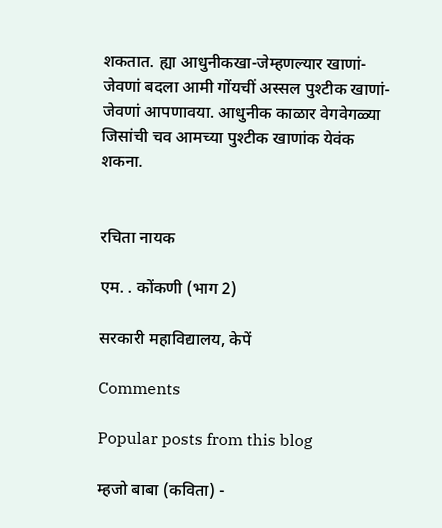शकतात. ह्या आधुनीकखा-जेम्हणल्यार खाणां-जेवणां बदला आमी गोंयचीं अस्सल पुश्टीक खाणां-जेवणां आपणावया. आधुनीक काळार वेगवेगळ्या जिसांची चव आमच्या पुश्टीक खाणांक येवंक शकना.


रचिता नायक

एम. . कोंकणी (भाग 2)

सरकारी महाविद्यालय, केपें

Comments

Popular posts from this blog

म्हजो बाबा (कविता) -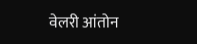वेलरी आंतोन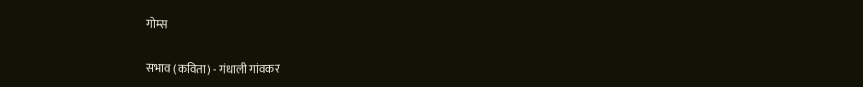गोम्स

सभाव (कविता) - गंधाली गांवकर